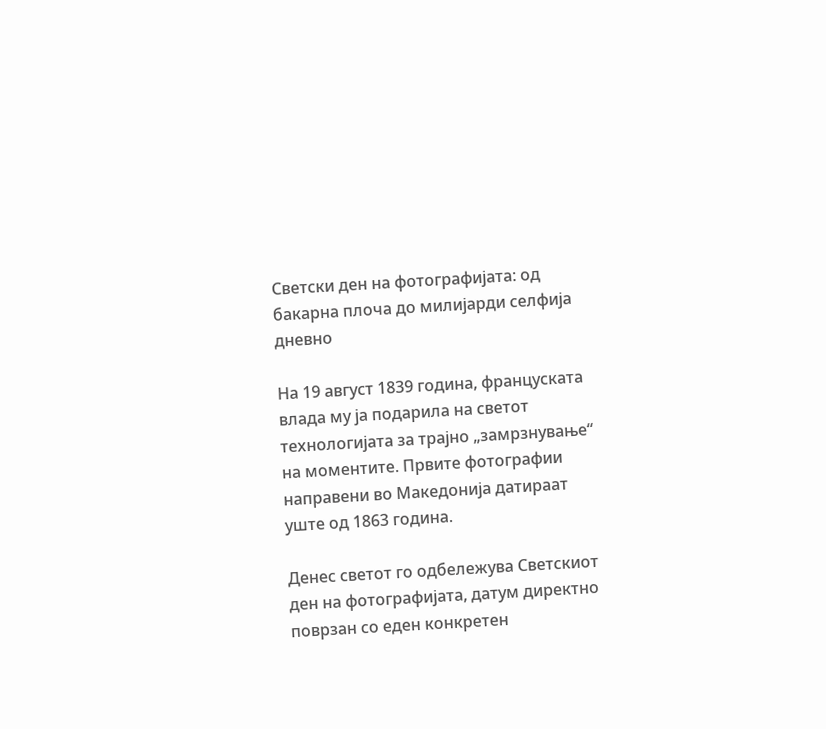Светски ден на фотографијата: од бакарна плоча до милијарди селфија дневно

На 19 август 1839 година, француската влада му ја подарила на светот технологијата за трајно „замрзнување“ на моментите. Првите фотографии направени во Македонија датираат уште од 1863 година.

Денес светот го одбележува Светскиот ден на фотографијата, датум директно поврзан со еден конкретен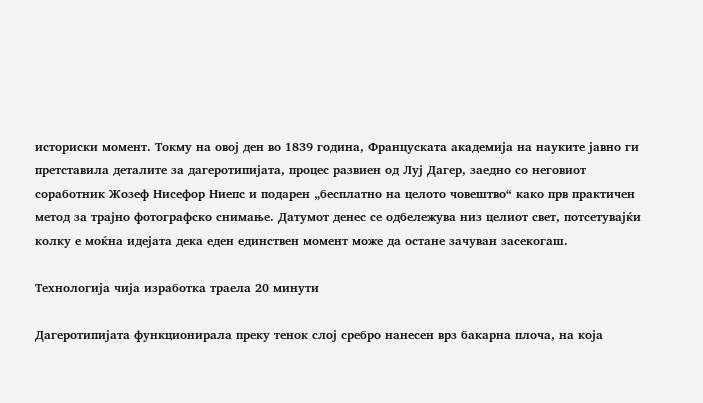историски момент. Токму на овој ден во 1839 година, Француската академија на науките јавно ги претставила деталите за дагеротипијата, процес развиен од Луј Дагер, заедно со неговиот соработник Жозеф Нисефор Ниепс и подарен „бесплатно на целото човештво“ како прв практичен метод за трајно фотографско снимање. Датумот денес се одбележува низ целиот свет, потсетувајќи колку е моќна идејата дека еден единствен момент може да остане зачуван засекогаш.

Технологија чија изработка траела 20 минути

Дагеротипијата функционирала преку тенок слој сребро нанесен врз бакарна плоча, на која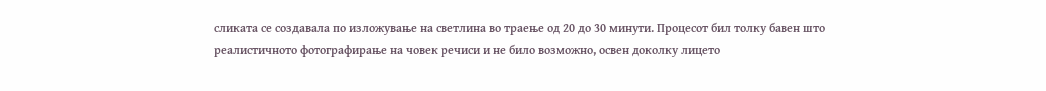сликата се создавалa по изложување на светлина во траење од 20 до 30 минути. Процесот бил толку бавен што реалистичното фотографирање на човек речиси и не било возможно, освен доколку лицето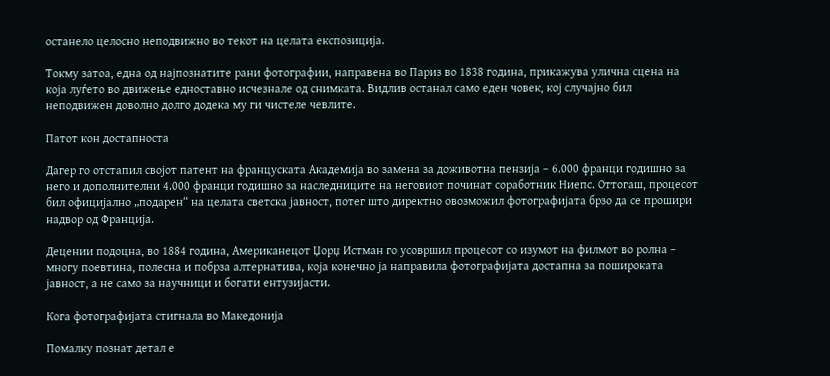останело целосно неподвижно во текот на целата експозиција.

Токму затоа, една од најпознатите рани фотографии, направена во Париз во 1838 година, прикажува улична сцена на која луѓето во движење едноставно исчезнале од снимката. Видлив останал само еден човек, кој случајно бил неподвижен доволно долго додека му ги чистеле чевлите.

Патот кон достапноста

Дагер го отстапил својот патент на француската Академија во замена за доживотна пензија – 6.000 франци годишно за него и дополнителни 4.000 франци годишно за наследниците на неговиот починат соработник Ниепс. Оттогаш, процесот бил официјално „подарен“ на целата светска јавност, потег што директно овозможил фотографијата брзо да се прошири надвор од Франција.

Децении подоцна, во 1884 година, Американецот Џорџ Истман го усовршил процесот со изумот на филмот во ролна – многу поевтина, полесна и побрза алтернатива, која конечно ја направила фотографијата достапна за пошироката јавност, а не само за научници и богати ентузијасти.

Кога фотографијата стигнала во Македонија

Помалку познат детал е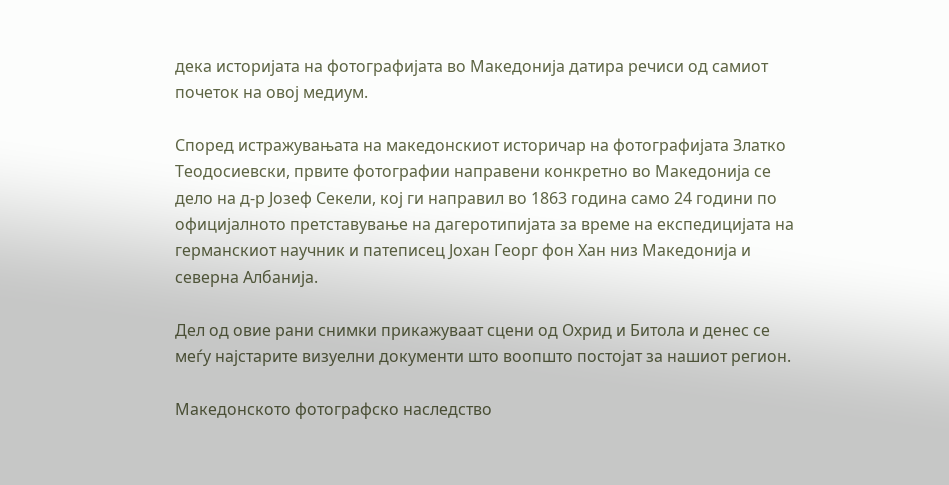дека историјата на фотографијата во Македонија датира речиси од самиот почеток на овој медиум.

Според истражувањата на македонскиот историчар на фотографијата Златко Теодосиевски, првите фотографии направени конкретно во Македонија се дело на д-р Јозеф Секели, кој ги направил во 1863 година само 24 години по официјалното претставување на дагеротипијата за време на експедицијата на германскиот научник и патеписец Јохан Георг фон Хан низ Македонија и северна Албанија.

Дел од овие рани снимки прикажуваат сцени од Охрид и Битола и денес се меѓу најстарите визуелни документи што воопшто постојат за нашиот регион.

Македонското фотографско наследство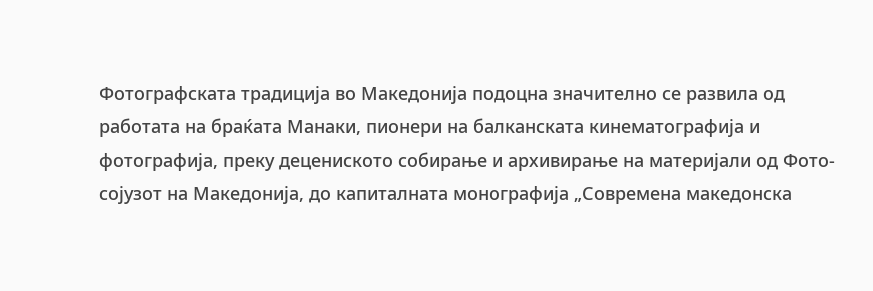Фотографската традиција во Македонија подоцна значително се развила од работата на браќата Манаки, пионери на балканската кинематографија и фотографија, преку децениското собирање и архивирање на материјали од Фото-сојузот на Македонија, до капиталната монографија „Современа македонска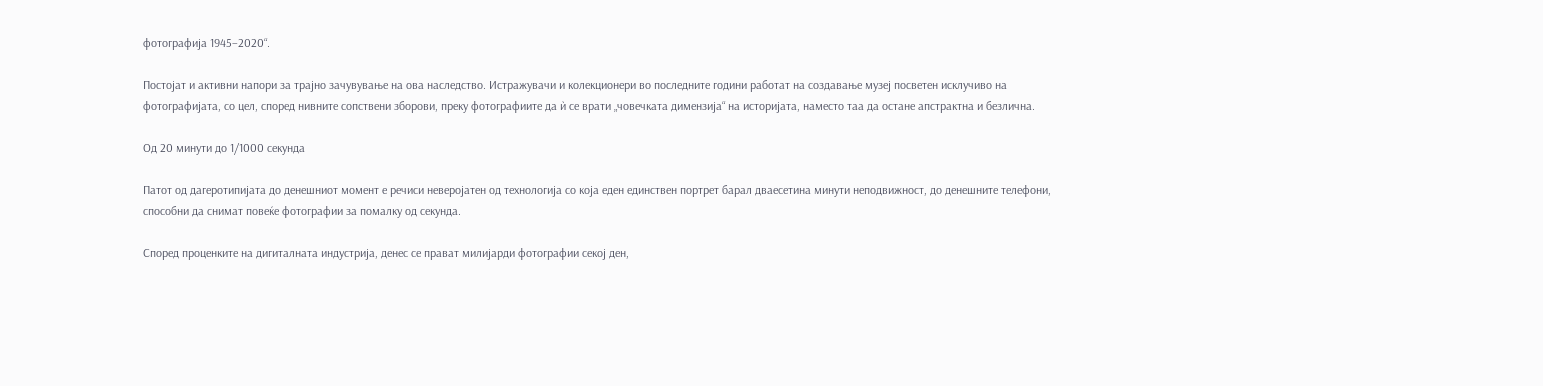фотографија 1945–2020“.

Постојат и активни напори за трајно зачувување на ова наследство. Истражувачи и колекционери во последните години работат на создавање музеј посветен исклучиво на фотографијата, со цел, според нивните сопствени зборови, преку фотографиите да ѝ се врати „човечката димензија“ на историјата, наместо таа да остане апстрактна и безлична.

Од 20 минути до 1/1000 секунда

Патот од дагеротипијата до денешниот момент е речиси неверојатен од технологија со која еден единствен портрет барал дваесетина минути неподвижност, до денешните телефони, способни да снимат повеќе фотографии за помалку од секунда.

Според проценките на дигиталната индустрија, денес се прават милијарди фотографии секој ден,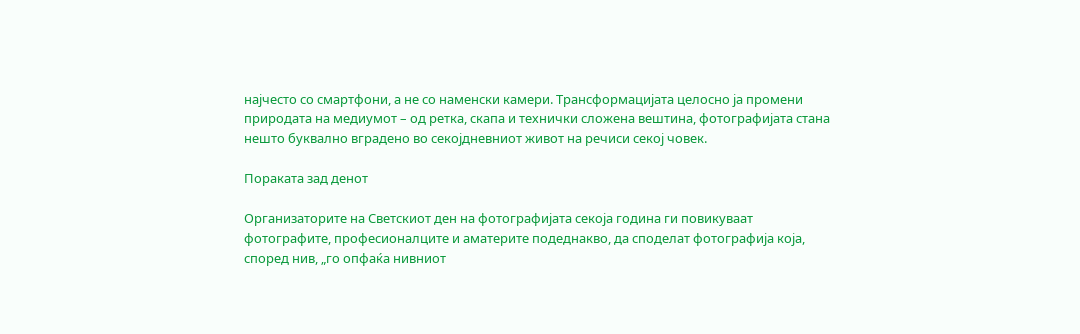најчесто со смартфони, а не со наменски камери. Трансформацијата целосно ја промени природата на медиумот – од ретка, скапа и технички сложена вештина, фотографијата стана нешто буквално вградено во секојдневниот живот на речиси секој човек.

Пораката зад денот

Организаторите на Светскиот ден на фотографијата секоја година ги повикуваат фотографите, професионалците и аматерите подеднакво, да споделат фотографија која, според нив, „го опфаќа нивниот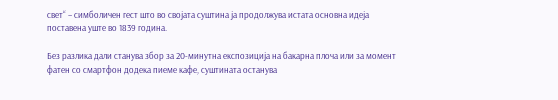свет“ – симболичен гест што во својата суштина ја продолжува истата основна идеја поставена уште во 1839 година.

Без разлика дали станува збор за 20-минутна експозиција на бакарна плоча или за момент фатен со смартфон додека пиеме кафе, суштината останува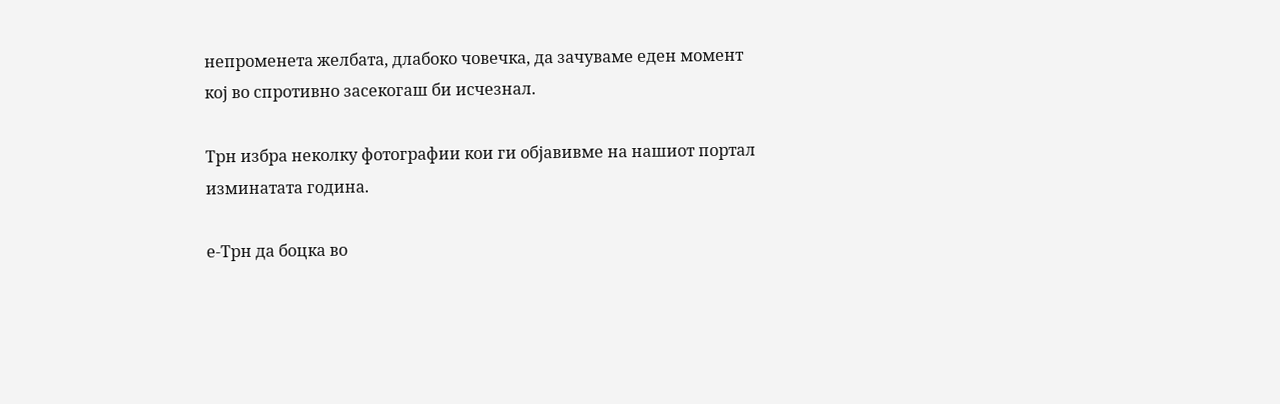непроменета желбата, длабоко човечка, да зачуваме еден момент кој во спротивно засекогаш би исчезнал.

Трн избра неколку фотографии кои ги објавивме на нашиот портал изминатата година.

е-Трн да боцка во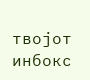твојот инбокс